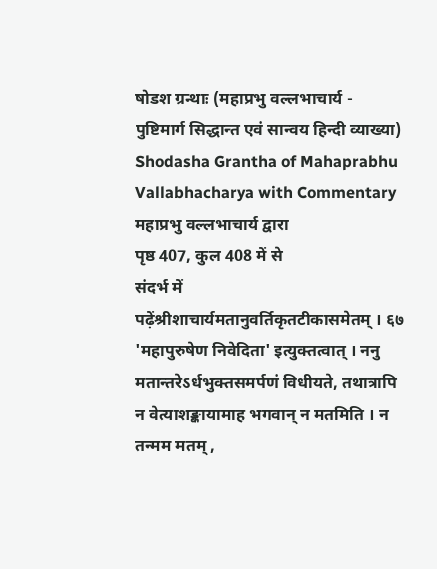षोडश ग्रन्थाः (महाप्रभु वल्लभाचार्य - पुष्टिमार्ग सिद्धान्त एवं सान्वय हिन्दी व्याख्या)
Shodasha Grantha of Mahaprabhu Vallabhacharya with Commentary
महाप्रभु वल्लभाचार्य द्वारा
पृष्ठ 407, कुल 408 में से
संदर्भ में पढ़ेंश्रीशाचार्यमतानुवर्तिकृतटीकासमेतम् । ६७ 'महापुरुषेण निवेदिता' इत्युक्तत्वात् । ननु मतान्तरेऽर्धभुक्तसमर्पणं विधीयते, तथात्रापि न वेत्याशङ्कायामाह भगवान् न मतमिति । न तन्मम मतम् ,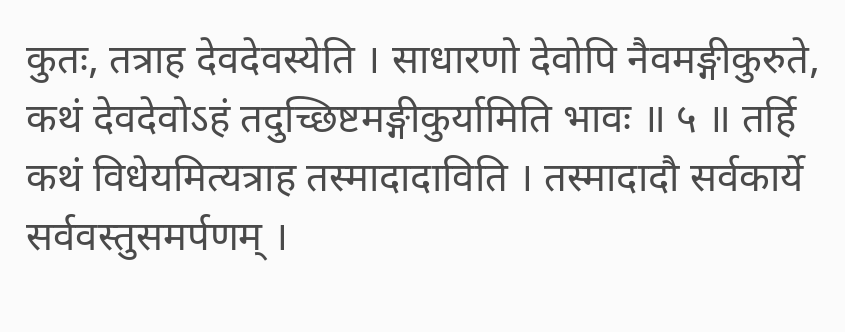कुतः, तत्राह देवदेवस्येति । साधारणो देवोपि नैवमङ्गीकुरुते, कथं देवदेवोऽहं तदुच्छिष्टमङ्गीकुर्यामिति भावः ॥ ५ ॥ तर्हि कथं विधेयमित्यत्राह तस्मादादाविति । तस्मादादौ सर्वकार्ये सर्ववस्तुसमर्पणम् ।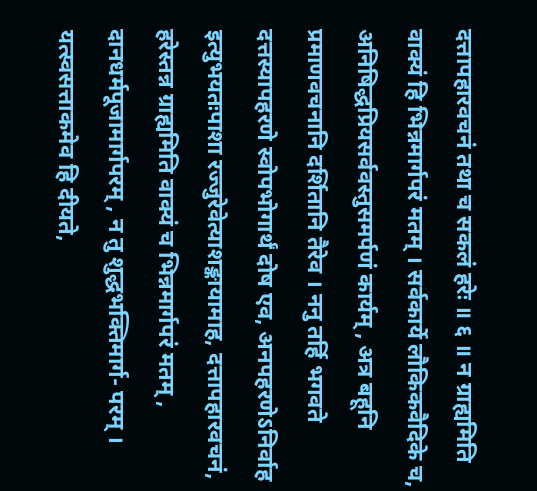दत्तापहारवचनं तथा च सकलं हरेः ॥ ६ ॥ न ग्राह्यमिति वाक्यं हि भिन्नमार्गपरं मतम् । सर्वकार्ये लौकिकवैदिके च, अनिषिद्धप्रियसर्ववस्तुसमर्पणं कार्यम् , अत्र बहूनि प्रमाणवचनानि दर्शितानि तैरेव । ननु तर्हि भगवते दत्तस्यापहरणे स्वोपभोगार्थं दोष एव, अनपहरणेऽनिर्वाह इत्युभयतःपाशा रज्जुरेवेत्याशङ्कायामाह, दत्तापहारवचनं, हरेस्तन्न ग्राह्यमिति वाक्यं च भिन्नमार्गपरं मतम् , दानधर्मपूजामार्गपरम् , न तु शुद्धभक्तिमार्ग- परम् । यत्स्वसत्ताकमेव हि दीयते,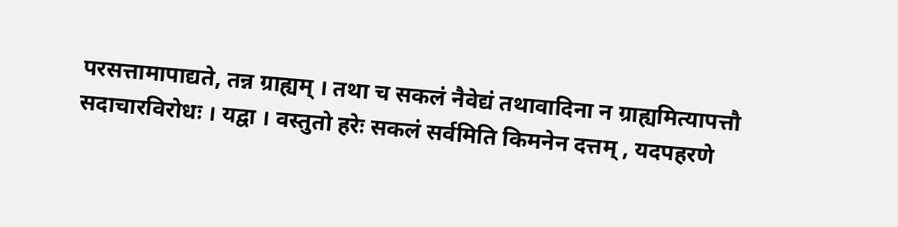परसत्तामापाद्यते, तन्न ग्राह्यम् । तथा च सकलं नैवेद्यं तथावादिना न ग्राह्यमित्यापत्तौ सदाचारविरोधः । यद्वा । वस्तुतो हरेः सकलं सर्वमिति किमनेन दत्तम् , यदपहरणे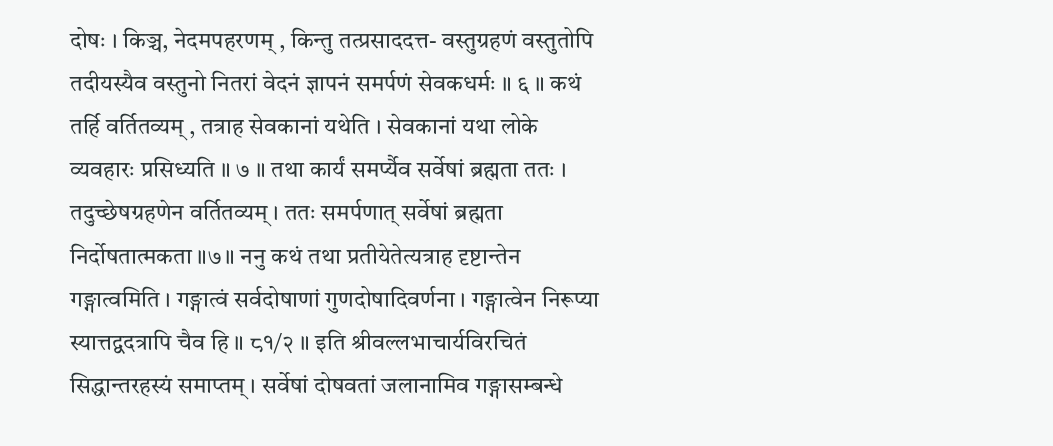दोषः । किञ्च, नेदमपहरणम् , किन्तु तत्प्रसाददत्त- वस्तुग्रहणं वस्तुतोपि तदीयस्यैव वस्तुनो नितरां वेदनं ज्ञापनं समर्पणं सेवकधर्मः ॥ ६ ॥ कथं तर्हि वर्तितव्यम् , तत्राह सेवकानां यथेति । सेवकानां यथा लोके व्यवहारः प्रसिध्यति ॥ ७ ॥ तथा कार्यं समर्प्यैव सर्वेषां ब्रह्मता ततः । तदुच्छेषग्रहणेन वर्तितव्यम् । ततः समर्पणात् सर्वेषां ब्रह्मता निर्दोषतात्मकता ॥७॥ ननु कथं तथा प्रतीयेतेत्यत्राह दृष्टान्तेन गङ्गात्वमिति । गङ्गात्वं सर्वदोषाणां गुणदोषादिवर्णना । गङ्गात्वेन निरूप्या स्यात्तद्वदत्रापि चैव हि ॥ ८१/२ ॥ इति श्रीवल्लभाचार्यविरचितं सिद्धान्तरहस्यं समाप्तम् । सर्वेषां दोषवतां जलानामिव गङ्गासम्बन्धे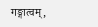गङ्गात्वम् ,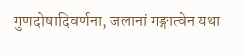गुणदोषादिवर्णना, जलानां गङ्गात्वेन यथा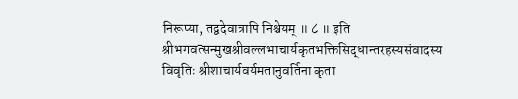निरूप्या, तद्वदेवात्रापि निश्चेयम् ॥ ८ ॥ इति श्रीभगवत्सन्मुखश्रीवल्लभाचार्यकृतभक्तिसिद्धान्तरहस्यसंवादस्य विवृतिः श्रीशाचार्यवर्यमतानुवर्तिना कृता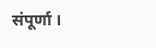संपूर्णा ।